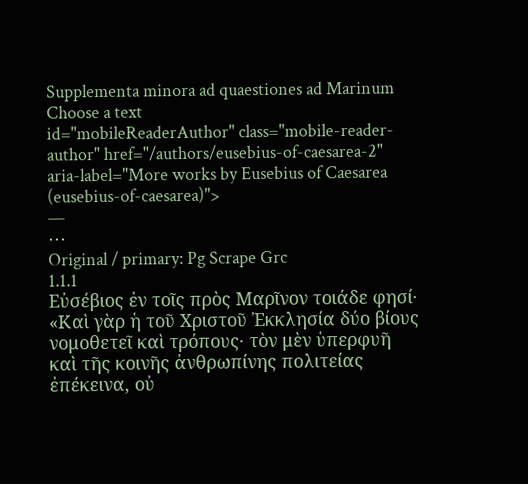Supplementa minora ad quaestiones ad Marinum
Choose a text
id="mobileReaderAuthor" class="mobile-reader-author" href="/authors/eusebius-of-caesarea-2" aria-label="More works by Eusebius of Caesarea (eusebius-of-caesarea)">
—
⋯
Original / primary: Pg Scrape Grc
1.1.1
Εὐσέβιος ἐν τοῖς πρὸς Μαρῖνον τοιάδε φησί· «Καὶ γὰρ ἡ τοῦ Χριστοῦ Ἐκκλησία δύο βίους νομοθετεῖ καὶ τρόπους· τὸν μὲν ὑπερφυῆ καὶ τῆς κοινῆς ἀνθρωπίνης πολιτείας ἐπέκεινα, οὐ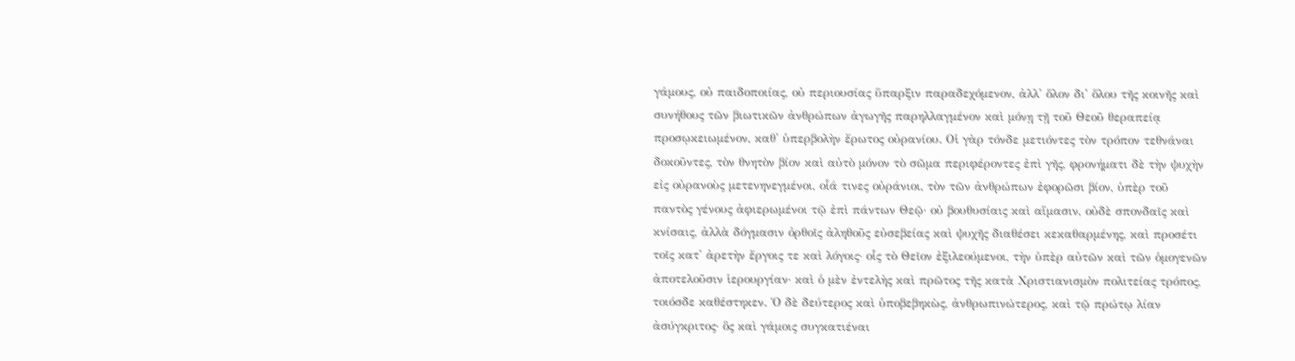γάμους, οὐ παιδοποιίας, οὐ περιουσίας ὕπαρξιν παραδεχόμενον, ἀλλ' ὅλον δι' ὅλου τῆς κοινῆς καὶ συνήθους τῶν βιωτικῶν ἀνθρώπων ἀγωγῆς παρηλλαγμένον καὶ μόνῃ τῇ τοῦ Θεοῦ θεραπείᾳ προσῳκειωμένον, καθ' ὑπερβολὴν ἔρωτος οὐρανίου. Οἱ γὰρ τόνδε μετιόντες τὸν τρόπον τεθνάναι δοκοῦντες, τὸν θνητὸν βίον καὶ αὐτὸ μόνον τὸ σῶμα περιφέροντες ἐπὶ γῆς, φρονήματι δὲ τὴν ψυχὴν εἰς οὐρανοὺς μετενηνεγμένοι, οἷά τινες οὐράνιοι, τὸν τῶν ἀνθρώπων ἐφορῶσι βίον, ὑπὲρ τοῦ παντὸς γένους ἀφιερωμένοι τῷ ἐπὶ πάντων Θεῷ· οὐ βουθυσίαις καὶ αἵμασιν, οὐδὲ σπονδαῖς καὶ κνίσαις, ἀλλὰ δόγμασιν ὀρθοῖς ἀληθοῦς εὐσεβείας καὶ ψυχῆς διαθέσει κεκαθαρμένης, καὶ προσέτι τοῖς κατ' ἀρετὴν ἔργοις τε καὶ λόγοις· οἷς τὸ Θεῖον ἐξιλεούμενοι, τὴν ὑπὲρ αὐτῶν καὶ τῶν ὁμογενῶν ἀποτελοῦσιν ἱερουργίαν· καὶ ὁ μὲν ἐντελὴς καὶ πρῶτος τῆς κατὰ Χριστιανισμὸν πολιτείας τρόπος, τοιόσδε καθέστηκεν. Ὁ δὲ δεύτερος καὶ ὑποβεβηκὼς, ἀνθρωπινώτερος, καὶ τῷ πρώτῳ λίαν ἀσύγκριτος· ὃς καὶ γάμοις συγκατιέναι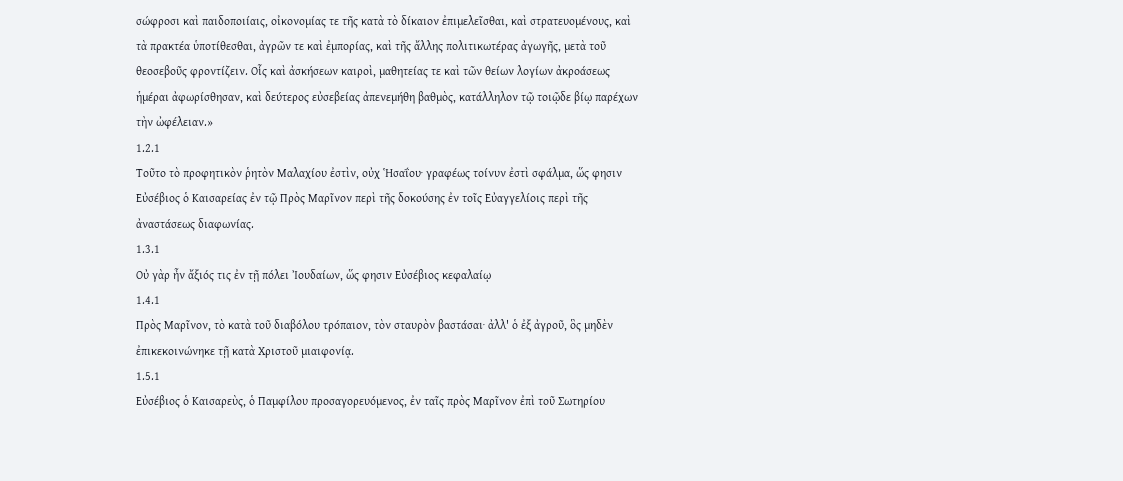σώφροσι καὶ παιδοποιίαις, οἰκονομίας τε τῆς κατὰ τὸ δίκαιον ἐπιμελεῖσθαι, καὶ στρατευομένους, καὶ τὰ πρακτέα ὑποτίθεσθαι, ἀγρῶν τε καὶ ἐμπορίας, καὶ τῆς ἄλλης πολιτικωτέρας ἀγωγῆς, μετὰ τοῦ θεοσεβοῦς φροντίζειν. Οἷς καὶ ἀσκήσεων καιροὶ, μαθητείας τε καὶ τῶν θείων λογίων ἀκροάσεως ἡμέραι ἀφωρίσθησαν, καὶ δεύτερος εὐσεβείας ἀπενεμήθη βαθμὸς, κατάλληλον τῷ τοιῷδε βίῳ παρέχων τὴν ὠφέλειαν.»
1.2.1
Τοῦτο τὸ προφητικὸν ῥητὸν Μαλαχίου ἐστὶν, οὐχ Ἡσαΐου· γραφέως τοίνυν ἐστὶ σφάλμα, ὥς φησιν Εὐσέβιος ὁ Καισαρείας ἐν τῷ Πρὸς Μαρῖνον περὶ τῆς δοκούσης ἐν τοῖς Εὐαγγελίοις περὶ τῆς ἀναστάσεως διαφωνίας.
1.3.1
Οὐ γὰρ ἦν ἄξιός τις ἐν τῇ πόλει Ἰουδαίων, ὥς φησιν Εὐσέβιος κεφαλαίῳ
1.4.1
Πρὸς Μαρῖνον, τὸ κατὰ τοῦ διαβόλου τρόπαιον, τὸν σταυρὸν βαστάσαι· ἀλλ' ὁ ἐξ ἀγροῦ, ὃς μηδὲν ἐπικεκοινώνηκε τῇ κατὰ Χριστοῦ μιαιφονίᾳ.
1.5.1
Εὐσέβιος ὁ Καισαρεὺς, ὁ Παμφίλου προσαγορευόμενος, ἐν ταῖς πρὸς Μαρῖνον ἐπὶ τοῦ Σωτηρίου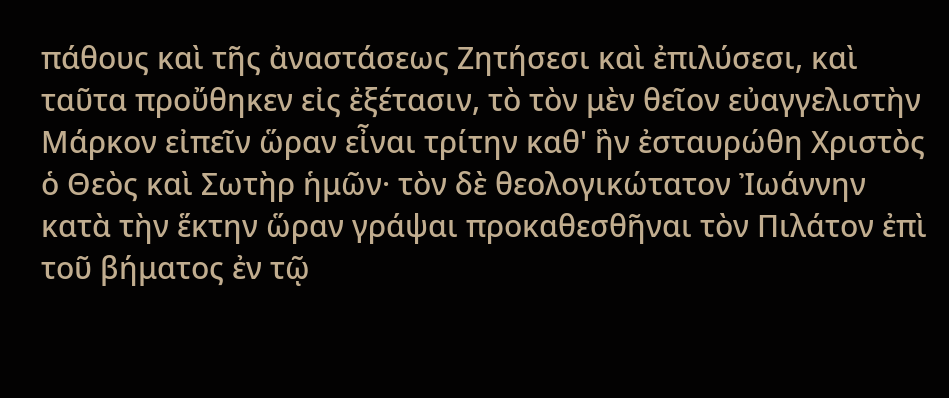πάθους καὶ τῆς ἀναστάσεως Ζητήσεσι καὶ ἐπιλύσεσι, καὶ ταῦτα προὔθηκεν εἰς ἐξέτασιν, τὸ τὸν μὲν θεῖον εὐαγγελιστὴν Μάρκον εἰπεῖν ὥραν εἶναι τρίτην καθ' ἣν ἐσταυρώθη Χριστὸς ὁ Θεὸς καὶ Σωτὴρ ἡμῶν· τὸν δὲ θεολογικώτατον Ἰωάννην κατὰ τὴν ἕκτην ὥραν γράψαι προκαθεσθῆναι τὸν Πιλάτον ἐπὶ τοῦ βήματος ἐν τῷ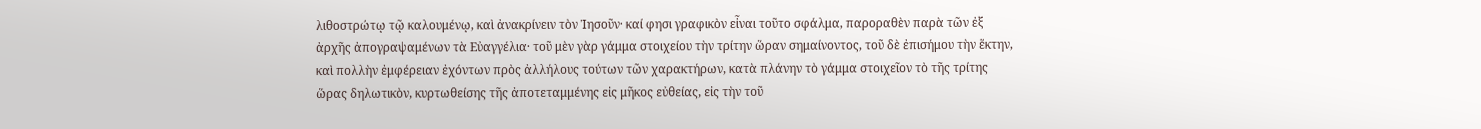λιθοστρώτῳ τῷ καλουμένῳ, καὶ ἀνακρίνειν τὸν Ἰησοῦν· καί φησι γραφικὸν εἶναι τοῦτο σφάλμα, παροραθὲν παρὰ τῶν ἐξ ἀρχῆς ἀπογραψαμένων τὰ Εὐαγγέλια· τοῦ μὲν γὰρ γάμμα στοιχείου τὴν τρίτην ὥραν σημαίνοντος, τοῦ δὲ ἐπισήμου τὴν ἕκτην, καὶ πολλὴν ἐμφέρειαν ἐχόντων πρὸς ἀλλήλους τούτων τῶν χαρακτήρων, κατὰ πλάνην τὸ γάμμα στοιχεῖον τὸ τῆς τρίτης ὥρας δηλωτικὸν, κυρτωθείσης τῆς ἀποτεταμμένης εἰς μῆκος εὐθείας, εἰς τὴν τοῦ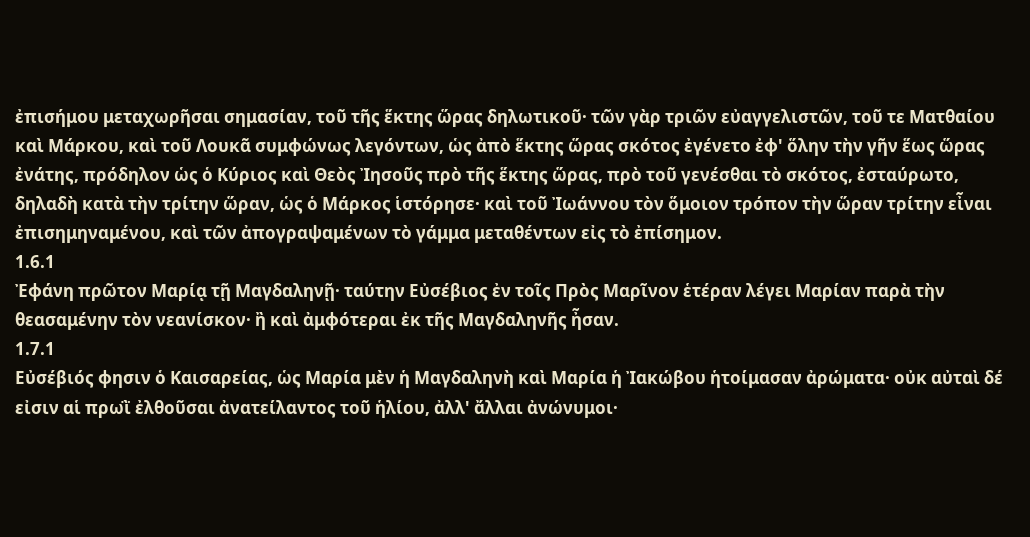ἐπισήμου μεταχωρῆσαι σημασίαν, τοῦ τῆς ἕκτης ὥρας δηλωτικοῦ· τῶν γὰρ τριῶν εὐαγγελιστῶν, τοῦ τε Ματθαίου καὶ Μάρκου, καὶ τοῦ Λουκᾶ συμφώνως λεγόντων, ὡς ἀπὸ ἕκτης ὥρας σκότος ἐγένετο ἐφ' ὅλην τὴν γῆν ἕως ὥρας ἐνάτης, πρόδηλον ὡς ὁ Κύριος καὶ Θεὸς Ἰησοῦς πρὸ τῆς ἕκτης ὥρας, πρὸ τοῦ γενέσθαι τὸ σκότος, ἐσταύρωτο, δηλαδὴ κατὰ τὴν τρίτην ὥραν, ὡς ὁ Μάρκος ἱστόρησε· καὶ τοῦ Ἰωάννου τὸν ὅμοιον τρόπον τὴν ὥραν τρίτην εἶναι ἐπισημηναμένου, καὶ τῶν ἀπογραψαμένων τὸ γάμμα μεταθέντων εἰς τὸ ἐπίσημον.
1.6.1
Ἐφάνη πρῶτον Μαρίᾳ τῇ Μαγδαληνῇ· ταύτην Εὐσέβιος ἐν τοῖς Πρὸς Μαρῖνον ἑτέραν λέγει Μαρίαν παρὰ τὴν θεασαμένην τὸν νεανίσκον· ἢ καὶ ἀμφότεραι ἐκ τῆς Μαγδαληνῆς ἦσαν.
1.7.1
Εὐσέβιός φησιν ὁ Καισαρείας, ὡς Μαρία μὲν ἡ Μαγδαληνὴ καὶ Μαρία ἡ Ἰακώβου ἡτοίμασαν ἀρώματα· οὐκ αὐταὶ δέ εἰσιν αἱ πρωῒ ἐλθοῦσαι ἀνατείλαντος τοῦ ἡλίου, ἀλλ' ἄλλαι ἀνώνυμοι·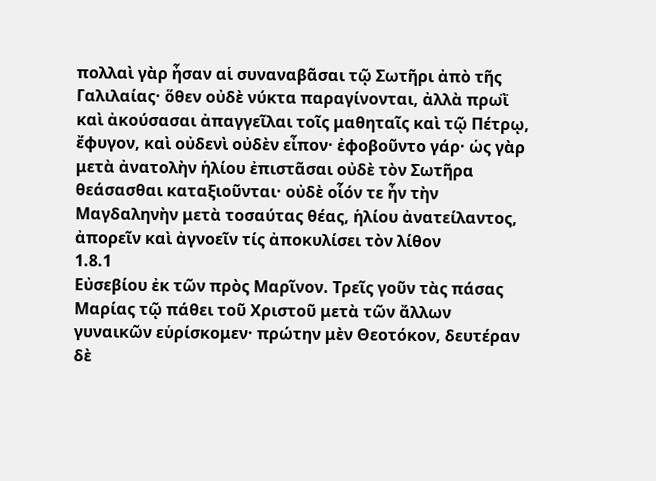πολλαὶ γὰρ ἦσαν αἱ συναναβᾶσαι τῷ Σωτῆρι ἀπὸ τῆς Γαλιλαίας· ὅθεν οὐδὲ νύκτα παραγίνονται, ἀλλὰ πρωῒ καὶ ἀκούσασαι ἀπαγγεῖλαι τοῖς μαθηταῖς καὶ τῷ Πέτρῳ, ἔφυγον, καὶ οὐδενὶ οὐδὲν εἶπον· ἐφοβοῦντο γάρ· ὡς γὰρ μετὰ ἀνατολὴν ἡλίου ἐπιστᾶσαι οὐδὲ τὸν Σωτῆρα θεάσασθαι καταξιοῦνται· οὐδὲ οἷόν τε ἦν τὴν Μαγδαληνὴν μετὰ τοσαύτας θέας, ἡλίου ἀνατείλαντος, ἀπορεῖν καὶ ἀγνοεῖν τίς ἀποκυλίσει τὸν λίθον
1.8.1
Εὐσεβίου ἐκ τῶν πρὸς Μαρῖνον. Τρεῖς γοῦν τὰς πάσας Μαρίας τῷ πάθει τοῦ Χριστοῦ μετὰ τῶν ἄλλων γυναικῶν εὑρίσκομεν· πρώτην μὲν Θεοτόκον, δευτέραν δὲ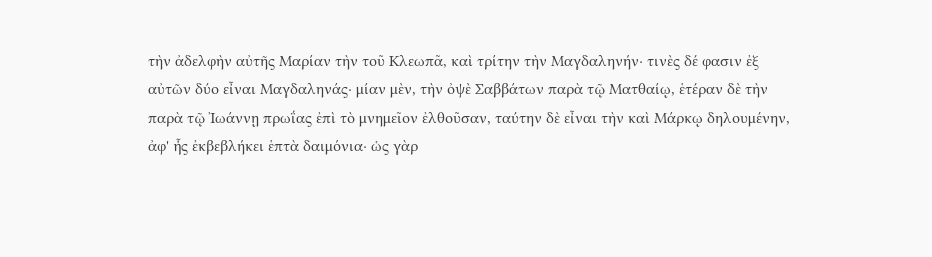τὴν ἀδελφὴν αὐτῆς Μαρίαν τὴν τοῦ Κλεωπᾶ, καὶ τρίτην τὴν Μαγδαληνήν· τινὲς δέ φασιν ἐξ αὐτῶν δύο εἶναι Μαγδαληνάς· μίαν μὲν, τὴν ὀψὲ Σαββάτων παρὰ τῷ Ματθαίῳ, ἑτέραν δὲ τὴν παρὰ τῷ Ἰωάννῃ πρωΐας ἐπὶ τὸ μνημεῖον ἐλθοῦσαν, ταύτην δὲ εἶναι τὴν καὶ Μάρκῳ δηλουμένην, ἀφ' ἧς ἐκβεβλήκει ἑπτὰ δαιμόνια· ὡς γὰρ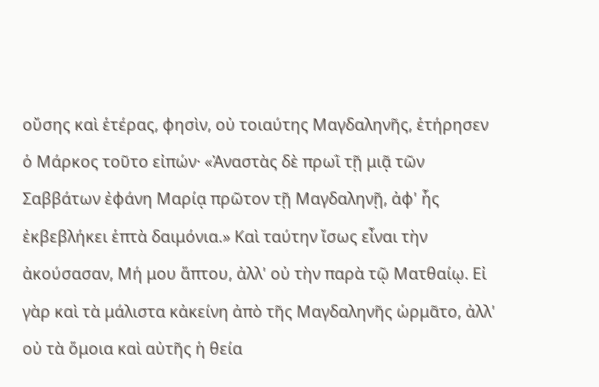οὔσης καὶ ἑτέρας, φησὶν, οὐ τοιαύτης Μαγδαληνῆς, ἑτήρησεν ὁ Μάρκος τοῦτο εἰπών· «Ἀναστὰς δὲ πρωῒ τῇ μιᾷ τῶν Σαββάτων ἐφάνη Μαρίᾳ πρῶτον τῇ Μαγδαληνῇ, ἀφ' ἧς ἐκβεβλήκει ἑπτὰ δαιμόνια.» Καὶ ταύτην ἴσως εἶναι τὴν ἀκούσασαν, Μή μου ἅπτου, ἀλλ' οὐ τὴν παρὰ τῷ Ματθαίῳ. Εἰ γὰρ καὶ τὰ μάλιστα κἀκείνη ἀπὸ τῆς Μαγδαληνῆς ὡρμᾶτο, ἀλλ' οὐ τὰ ὅμοια καὶ αὐτῆς ἡ θεία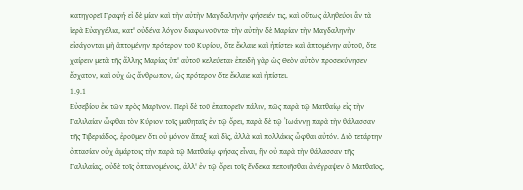κατηγορεῖ Γραφή· εἰ δὲ μίαν καὶ τὴν αὐτὴν Μαγδαληνὴν φήσειέν τις, καὶ οὕτως ἀληθεύοι ἂν τὰ ἱερὰ Εὐαγγέλια, κατ' οὐδένα λόγον διαφωνοῦντα· τὴν αὐτὴν δὲ Μαρίαν τὴν Μαγδαληνὴν εἰσάγονται μὴ ἁπτομένην πρότερον τοῦ Κυρίου, ὅτε ἔκλαιε καὶ ἠπίστει· καὶ ἁπτομένην αὐτοῦ, ὅτε χαίρειν μετὰ τῆς ἄλλης Μαρίας ὑπ' αὐτοῦ κελεύεται· ἐπειδὴ γὰρ ὡς Θεὸν αὐτὸν προσεκύνησεν ἔσχατον, καὶ οὐχ ὡς ἄνθρωπον, ὡς πρότερον ὅτε ἔκλαιε καὶ ἠπίστει.
1.9.1
Εὐσεβίου ἐκ τῶν πρὸς Μαρῖνον. Περὶ δὲ τοῦ ἐπαπορεῖν πάλιν, πῶς παρὰ τῷ Ματθαίῳ εἰς τὴν Γαλιλαίαν ὦφθαι τὸν Κύριον τοῖς μαθηταῖς ἐν τῷ ὄρει, παρὰ δὲ τῷ Ἰωάννῃ παρὰ τὴν θάλασσαν τῆς Τιβεριάδος, ἐροῦμεν ὅτι οὐ μόνον ἅπαξ καὶ δὶς, ἀλλὰ καὶ πολλάκις ὦφθαι αὐτόν. Διὸ τετάρτην ὀπτασίαν οὐχ ἁμάρτοις τὴν παρὰ τῷ Ματθαίῳ φήσας εἶναι, ἣν οὐ παρὰ τὴν θάλασσαν τῆς Γαλιλαίας, οὐδὲ τοῖς ὀπτανομένοις, ἀλλ' ἐν τῷ ὄρει τοῖς ἕνδεκα πεποιῆσθαι ἀνέγραψεν ὁ Ματθαῖος,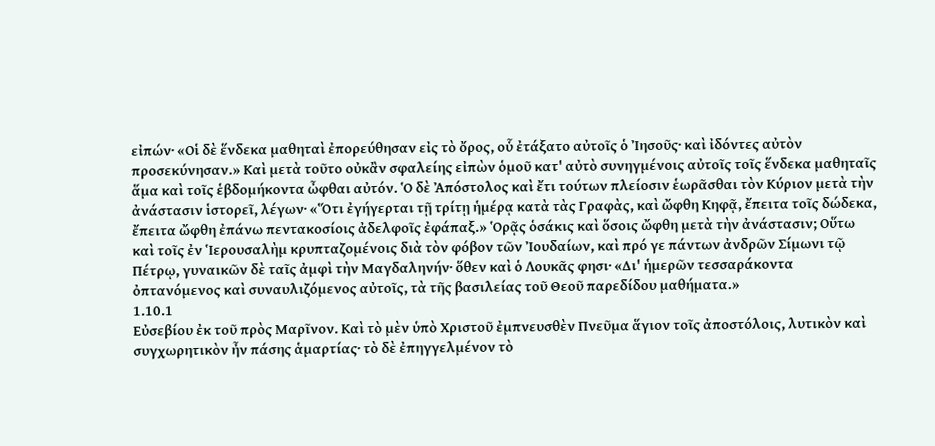εἰπών· «Οἱ δὲ ἕνδεκα μαθηταὶ ἐπορεύθησαν εἰς τὸ ὄρος, οὗ ἐτάξατο αὐτοῖς ὁ Ἰησοῦς· καὶ ἰδόντες αὐτὸν προσεκύνησαν.» Καὶ μετὰ τοῦτο οὐκἂν σφαλείης εἰπὼν ὁμοῦ κατ' αὐτὸ συνηγμένοις αὐτοῖς τοῖς ἕνδεκα μαθηταῖς ἅμα καὶ τοῖς ἑβδομήκοντα ὦφθαι αὐτόν. Ὁ δὲ Ἀπόστολος καὶ ἔτι τούτων πλείοσιν ἑωρᾶσθαι τὸν Κύριον μετὰ τὴν ἀνάστασιν ἱστορεῖ, λέγων· «Ὅτι ἐγήγερται τῇ τρίτῃ ἡμέρᾳ κατὰ τὰς Γραφὰς, καὶ ὤφθη Κηφᾷ, ἔπειτα τοῖς δώδεκα, ἔπειτα ὤφθη ἐπάνω πεντακοσίοις ἀδελφοῖς ἐφάπαξ.» Ὁρᾷς ὁσάκις καὶ ὅσοις ὤφθη μετὰ τὴν ἀνάστασιν; Οὕτω καὶ τοῖς ἐν Ἱερουσαλὴμ κρυπταζομένοις διὰ τὸν φόβον τῶν Ἰουδαίων, καὶ πρό γε πάντων ἀνδρῶν Σίμωνι τῷ Πέτρῳ, γυναικῶν δὲ ταῖς ἀμφὶ τὴν Μαγδαληνήν· ὅθεν καὶ ὁ Λουκᾶς φησι· «Δι' ἡμερῶν τεσσαράκοντα ὀπτανόμενος καὶ συναυλιζόμενος αὐτοῖς, τὰ τῆς βασιλείας τοῦ Θεοῦ παρεδίδου μαθήματα.»
1.10.1
Εὐσεβίου ἐκ τοῦ πρὸς Μαρῖνον. Καὶ τὸ μὲν ὑπὸ Χριστοῦ ἐμπνευσθὲν Πνεῦμα ἅγιον τοῖς ἀποστόλοις, λυτικὸν καὶ συγχωρητικὸν ἦν πάσης ἁμαρτίας· τὸ δὲ ἐπηγγελμένον τὸ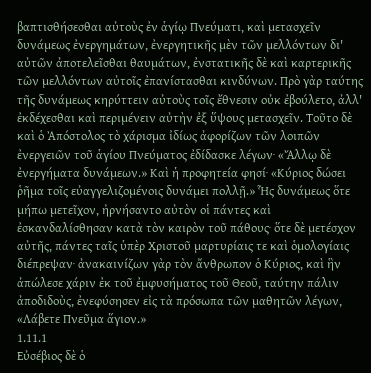βαπτισθήσεσθαι αὐτοὺς ἐν ἁγίῳ Πνεύματι, καὶ μετασχεῖν δυνάμεως ἐνεργημάτων, ἐνεργητικῆς μὲν τῶν μελλόντων δι' αὐτῶν ἀποτελεῖσθαι θαυμάτων, ἐνστατικῆς δὲ καὶ καρτερικῆς τῶν μελλόντων αὐτοῖς ἐπανίστασθαι κινδύνων. Πρὸ γὰρ ταύτης τῆς δυνάμεως κηρύττειν αὐτοὺς τοῖς ἔθνεσιν οὐκ ἐβούλετο, ἀλλ' ἐκδέχεσθαι καὶ περιμένειν αὐτὴν ἐξ ὕψους μετασχεῖν. Τοῦτο δὲ καὶ ὁ Ἀπόστολος τὸ χάρισμα ἰδίως ἀφορίζων τῶν λοιπῶν ἐνεργειῶν τοῦ ἁγίου Πνεύματος ἐδίδασκε λέγων· «Ἄλλῳ δὲ ἐνεργήματα δυνάμεων.» Καὶ ἡ προφητεία φησί· «Κύριος δώσει ῥῆμα τοῖς εὐαγγελιζομένοις δυνάμει πολλῇ.» Ἧς δυνάμεως ὅτε μήπω μετεῖχον, ἠρνήσαντο αὐτὸν οἱ πάντες καὶ ἐσκανδαλίσθησαν κατὰ τὸν καιρὸν τοῦ πάθους· ὅτε δὲ μετέσχον αὐτῆς, πάντες ταῖς ὑπὲρ Χριστοῦ μαρτυρίαις τε καὶ ὁμολογίαις διέπρεψαν· ἀνακαινίζων γὰρ τὸν ἄνθρωπον ὁ Κύριος, καὶ ἣν ἀπώλεσε χάριν ἐκ τοῦ ἐμφυσήματος τοῦ Θεοῦ, ταύτην πάλιν ἀποδιδοὺς, ἐνεφύσησεν εἰς τὰ πρόσωπα τῶν μαθητῶν λέγων, «Λάβετε Πνεῦμα ἅγιον.»
1.11.1
Εὐσέβιος δὲ ὁ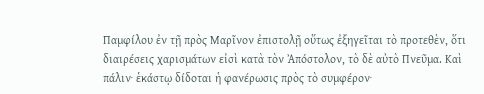Παμφίλου ἐν τῇ πρὸς Μαρῖνον ἐπιστολῇ οὕτως ἐξηγεῖται τὸ προτεθὲν, ὅτι διαιρέσεις χαρισμάτων εἰσὶ κατὰ τὸν Ἀπόστολον, τὸ δὲ αὐτὸ Πνεῦμα. Καὶ πάλιν· ἑκάστῳ δίδοται ἡ φανέρωσις πρὸς τὸ συμφέρον·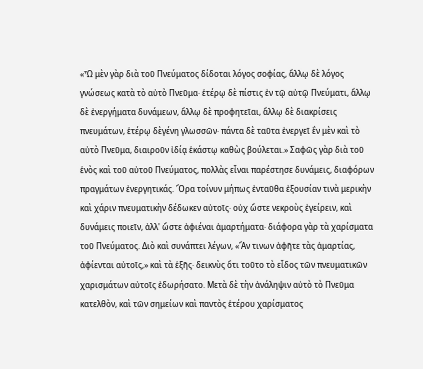«Ὧ μὲν γὰρ διὰ τοῦ Πνεύματος δίδοται λόγος σοφίας, ἄλλῳ δὲ λόγος γνώσεως κατὰ τὸ αὐτὸ Πνεῦμα· ἑτέρῳ δὲ πίστις ἐν τῷ αὐτῷ Πνεύματι, ἄλλῳ δὲ ἐνεργήματα δυνάμεων, ἄλλῳ δὲ προφητεῖαι, ἄλλῳ δὲ διακρίσεις πνευμάτων, ἑτέρῳ δὲγένη γλωσσῶν· πάντα δὲ ταῦτα ἐνεργεῖ ἒν μὲν καὶ τὸ αὐτὸ Πνεῦμα, διαιροῦν ἰδίᾳ ἑκάστῳ καθὼς βούλεται.» Σαφῶς γὰρ διὰ τοῦ ἑνὸς καὶ τοῦ αὐτοῦ Πνεύματος, πολλὰς εἶναι παρέστησε δυνάμεις, διαφόρων πραγμάτων ἐνεργητικάς. Ὅρα τοίνυν μήπως ἐνταῦθα ἐξουσίαν τινὰ μερικὴν καὶ χάριν πνευματικὴν δέδωκεν αὐτοῖς· οὐχ ὥστε νεκροὺς ἐγείρειν, καὶ δυνάμεις ποιεῖν, ἀλλ' ὥστε ἀφιέναι ἁμαρτήματα· διάφορα γὰρ τὰ χαρίσματα τοῦ Πνεύματος. Διὸ καὶ συνάπτει λέγων, «Ἄν τινων ἀφῆτε τὰς ἁμαρτίας, ἀφίενται αὐτοῖς,» καὶ τὰ ἑξῆς· δεικνὺς ὅτι τοῦτο τὸ εἶδος τῶν πνευματικῶν χαρισμάτων αὐτοῖς ἐδωρήσατο. Μετὰ δὲ τὴν ἀνάληψιν αὐτὸ τὸ Πνεῦμα κατελθὸν, καὶ τῶν σημείων καὶ παντὸς ἑτέρου χαρίσματος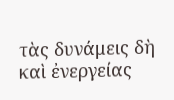τὰς δυνάμεις δὴ καὶ ἐνεργείας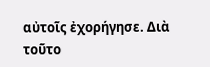αὐτοῖς ἐχορήγησε. Διὰ τοῦτο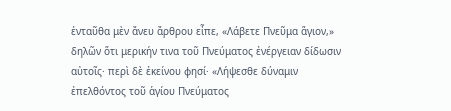ἐνταῦθα μὲν ἄνευ ἄρθρου εἶπε, «Λάβετε Πνεῦμα ἅγιον,» δηλῶν ὅτι μερικήν τινα τοῦ Πνεύματος ἐνέργειαν δίδωσιν αὐτοῖς· περὶ δὲ ἐκείνου φησί· «Λήψεσθε δύναμιν ἐπελθόντος τοῦ ἁγίου Πνεύματος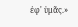ἐφ' ὑμᾶς.»